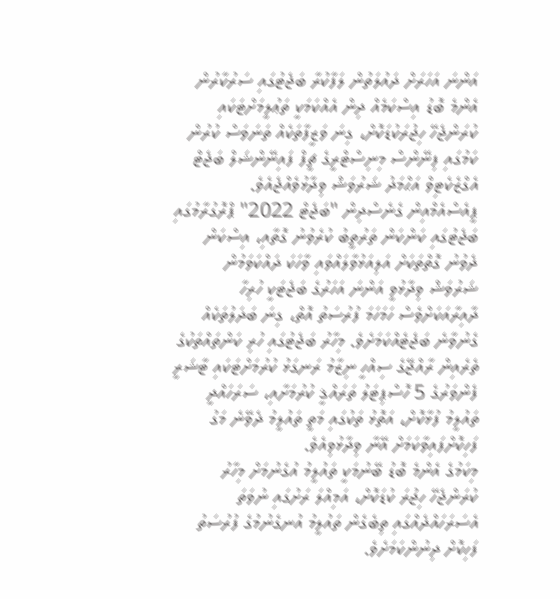އަންނަ އަހަރަށް ދައުލަތުން ލަފާކުރާ ބަޖެޓުގައި ސަރުކާރުން އެންމެ ބޮޑު އިސްކަމެއް ދިން އެއްކަމަކީ ތަޢުލީމަށްޓަކައި ކުރަންޖެހޭ ހިޖުރަކުޑަކޮށް، ގިނަ ވަޒީފާތަކެއް ތަނަވަސް ކުރުން ކަމުގައި ފިނޭންސް މިނިސްޓްރީގެ ޗީފް ފައިނޭންޝަލް ބަޖެޓް އެގްޒެކެޓިވް އަޙްމަދު ޝަރުވަޝް ވިދާޅުވެއްޖެއެވެ.
ޕީއެސްއެމްއިން ގެނެސްދިން "ބަޖެޓް 2022" ޕްރޮގުރާމުގައި ބަޖެޓުގައި ކަންކަން ތަރުތީބު ކުރެވުނު ގޮތާއި، އިސްކަން ދެވުނު ގޮތްތަކަށް އަލިއަޅުވާލައްވައި ވާހަކަ ދައްކަވަމުން ޝަރުވަޝް ވިދާޅުވީ އަންނަ އަހަރުގެ ބަޖެޓަކީ ހުރިހާ ދާއިރާއަކަށްވެސް ހަމަހަމަ ފުރުސަތު އޮތް، ގިނަ ބަދަލުތަކެއް ގެނުވާނެ ބަޖެޓެއްކަމަށެވެ. މިހާރު ބަޖެޓުގައި ހުރި ކަންތައްތަކުގެ ތެރެއިން ރާއްޖޭގެ ސިއްހީ ނިޒާމު ރަނގަޅު ކުރުމަށްޓަކައި ޓާޝަރީ ފެންވަރުގެ 5 ހޮސްޕިޓަލު ތަރައްޤީ ކުރުމަށާއި، ސަރަހައްދީ ތައުލީމު ފުޅާކޮށް، އަތޮޅު ތަކުގައި މަތީ ތައުލީމު ދެވޭނެ މަގު ފަހިކޮށްފައިވާކަމަށް އޭނާ ވިދާޅުވިއެވެ.
މިކަމުގެ އެންމެ ބޮޑު ބޭނުމަކީ ތައުލީމު އުގެނުމަށް މިހާރު ކުރަންޖެހޭ ހިޖުރަ ކުޑަކޮށް، އަމިއްލަ ރަށުގައި ނުވަތަ އެސަރަހައްދެއްގައި ތިބެގެން ތައުލީމު އުނގެނުމުގެ ފުރުސަތު ފަހިކޮށް ދިނުންކަމަށެވެ.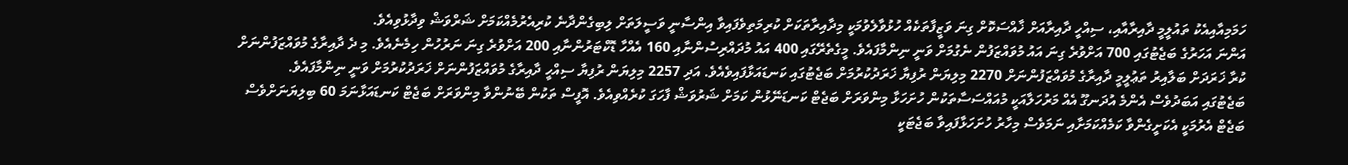ހަމަމިއާއިއެކު ތައުލީމީ ދާއިރާއާއި، ސިއްހީ ދާއިރާއަށް ޚާއްސަކޮށް ގިނަ ވަޒީފާތަކެއް ހުޅުވާލެވުމަކީ މިދާއިރާތަކަށް ކުރިމަތިވެފައިވާ އިންސާނީ ވަސީލަތަށް ލިބިގެންދާނެ ކުރިއެރުމެއްކަމަށް ޝަރްވަޝް ވިދާޅުވިއެވެ.
އަންނަ އަހަރުގެ ބަޖެޓުގައި 700 އަށްވުރެ ގިނަ އައު މުވައްޒަފުން ނެގުމަށް ވަނީ ނިންމާފައެވެ. މީގެތެރޭގައި 400 އައު މުދައްރިސުންނާއި 160 އެއްހާ ޑޮކްޓަރުންނާއި 200 އަށްވުރެ ގިނަ ނަރުހުން ހިމެނެއެވެ. މި ދެ ދާއިރާގެ މުވައްޒަފުންނަށް ކުރާ ޚަރަދަށް ބަލާއިރު ތަޢުލީމީ ދާއިރާގެ މުވައްޒަފުންނަށް 2270 މިލިޔަން ރުފިޔާ ޚަރަދުކުރުމަށް ބަޖެޓުގައި ކަނޑައަޅާފައިވެއެވެ. އަދި 2257 މިލިޔަން ރުފިޔާ ސިއްހީ ދާއިރާގެ މުވައްޒަފުންނަށް ޚަރަދުކުރުމަށް ވަނީ ނިންމާފައެވެ.
ބަޖެޓުގައި އަބަދުވެސް އެންމެ އުދަނގޫ އެއް މަރުހަލާއަކީ މުއައްސަސާތަކުން ހުށަހަޅާ މިންވަރަށް ބަޖެޓް ކަނޑަނޭޅުން ކަމަށް ޝަރުވަޝް ފާހަގަ ކުރެއްވިއެވެ. އޮފީސް ތަކުން ބޭނުންވާ މިންވަރަށް ބަޖެޓް ކަނޑައަޅާނަމަ 60 ބިލިޔަނަށްވެސް ބަޖެޓް އެރުމަކީ އެކަށީގެންވާ ކަމެއްކަމަށާއި ނަމަވެސް މިހާރު ހުށަހަޅާފައިވާ ބަޖެޓަކީ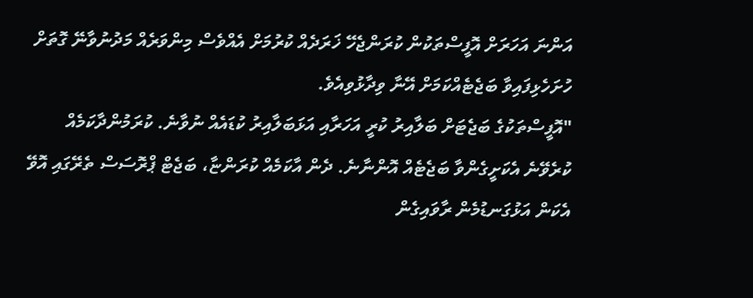އަންނަ އަހަރަށް އޮފީސްތަކުން ކުރަންޖެހޭ ޚަރަދެއް ކުރުމަށް އެއްވެސް މިންވަރެއް މަދުނުވާނޭ ގޮތަށް ހުށަހެޅިފައިވާ ބަޖެޓެއްކަމަށް އޭނާ ވިދާޅުވިއެވެ.
"އޮފީސްތަކުގެ ބަޖެޓަށް ބަލާއިރު ކުރީ އަހަރާއި އަޅަބަލާއިރު ކުޑައެއް ނުވާނެ. ކުރަމުންދާކަމެއް ކުރެވޭނެ އެކަށީގެންވާ ބަޖެޓެއް އޮންނާނެ. ދެން އާކަމެއް ކުރަންޏާ، ބަޖެޓް ޕްރޮސަސް ތެރޭގައި އޮވޭ އެކަން އަޅުގަނޑުމެން ރާވައިގެން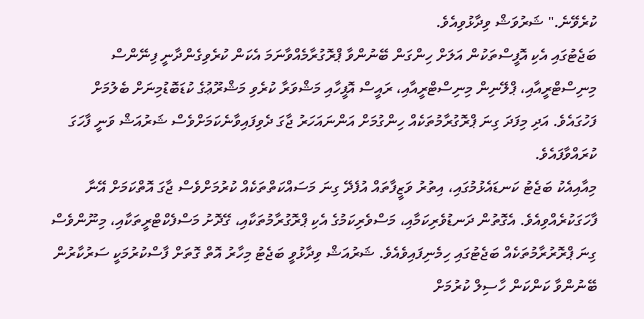ކުރެވޭނެ." ޝަރުވަޝް ވިދާޅުވިއެވެ.
ބަޖެޓުގައި އެކި އޮފީސްތަކުން އަލަށް ހިންގަން ބޭނުންވާ ޕްރޮގުރާމެއްވާނަމަ އެކަން ކުރެވިގެންދާނީ ފިނޭންސް މިނިސްޓްރީއާއި، ޕްލޭނިން މިނިސްޓްރީއާއި، ރައީސް އޮފީހާއި މަޝްވަރާ ކުރެވި މަޝްރޫޢުގެ ކުޑަބޮޑުމިނަށް ބެލުމަށް ފަހުގައެވެ. އަދި މިފަދަ ގިނަ ޕްރޮގުރާމުތަކެއް ހިންގުމަށް އަންނައަހަރު ޖާގަ ދެވިފައިވާނެކަމަށްވެސް ޝަރުއަޝް ވަނީ ފާހަގަ ކުރައްވާފައެވެ.
މިއާއިއެކު ބަޖެޓު ކަނޑައެޅުމުގައި، އިތުރު ވަޒީފާތައް އުފެދޭ ގިނަ މަސައްކަތްތަކެއް ކުރުމަށްވެސް ޖާގަ އޮތްކަމަށް އޭނާ ފާހަގަކުރެއްވިއެވެ. އެގޮތުން ދަނޑުވެރިކަމާއި، މަސްވެރިކަމުގެ އެކި ޕްރޮގުރާމުތަކާއި، ގޭދޮށު މަސްފެކްޓްރީތަކާއި، މިނޫންވެސް ގިނަ ޕްރޮރުރާމުތަކެއް ބަޖެޓުގައި ހިމެނިފައިވެއެވެ. ޝަރުއަޝް ވިދާޅުވީ ބަޖެޓު މިހާރު އޮތް ގޮތަށް ފާސްކުރުމަކީ ސަރުކާރުން ބޭނުންވާ ކަންކަން ހާސިލް ކުރުމަށް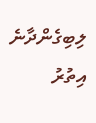ލިބިގެންދާނެ އިތުރު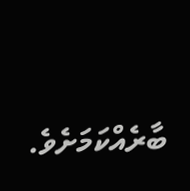ބާރެއްކަމަށެވެ.